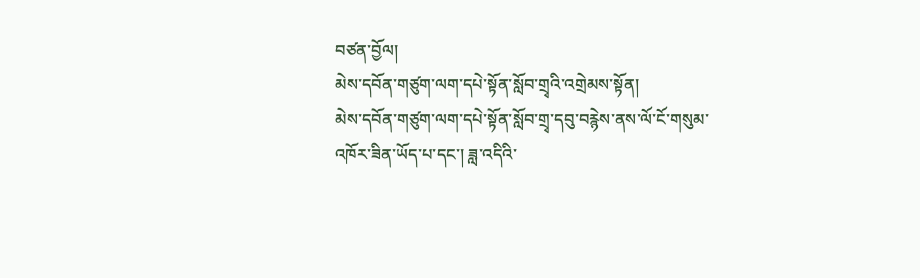བཙན་བྱོལ།
མེས་དབོན་གཙུག་ལག་དཔེ་སྟོན་སློབ་གྲྭའི་འགྲེམས་སྟོན།
མེས་དབོན་གཙུག་ལག་དཔེ་སྟོན་སློབ་གྲྭ་དབུ་བརྙེས་ནས་ལོ་ངོ་གསུམ་འཁོར་ཟིན་ཡོད་པ་དང་། ཟླ་འདིའི་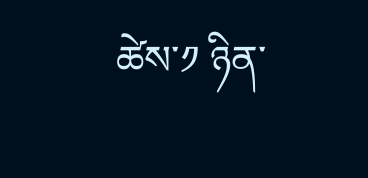ཚེས་༡ ཉིན་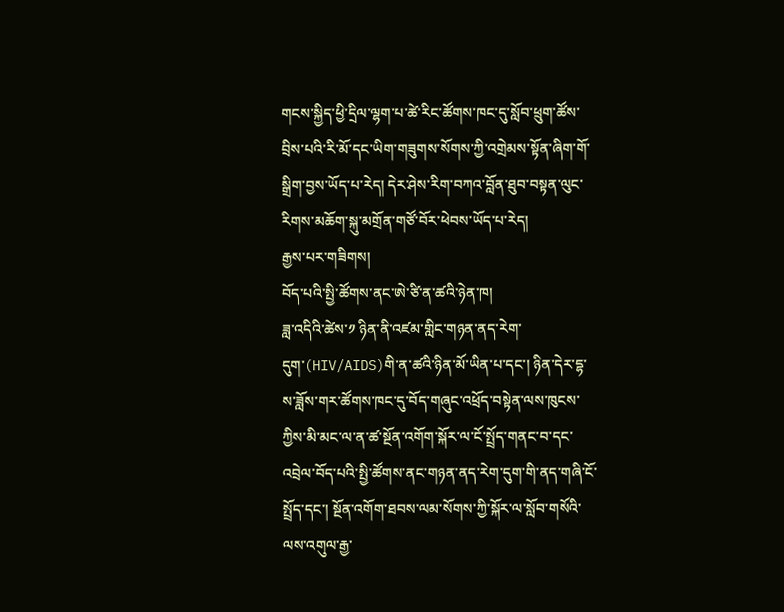གངས་སྐྱིད་ཕྱི་དྲིལ་ལྷག་པ་ཚེ་རིང་ཚོགས་ཁང་དུ་སློབ་ཕྲུག་ཚོས་བྲིས་པའི་རི་མོ་དང་ཡིག་གཟུགས་སོགས་ཀྱི་འགྲེམས་སྟོན་ཞིག་གོ་སྒྲིག་བྱས་ཡོད་པ་རེད། དེར་ཤེས་རིག་བཀའ་བློན་ཐུབ་བསྟན་ལུང་རིགས་མཆོག་སྐུ་མགྲོན་གཙོ་བོར་ཕེབས་ཡོད་པ་རེད།
རྒྱས་པར་གཟིགས།
བོད་པའི་སྤྱི་ཚོགས་ནང་ཨེ་ཙི་ན་ཚའི་ཉེན་ཁ།
ཟླ་འདིའི་ཚེས་༡ ཉིན་ནི་འཛམ་གླིང་གཉན་ནད་རེག་དུག་(HIV/AIDS)གི་ན་ཚའི་ཉིན་མོ་ཡིན་པ་དང་། ཉིན་དེར་དྷ་ས་ཟློས་གར་ཚོགས་ཁང་དུ་བོད་གཞུང་འཕྲོད་བསྟེན་ལས་ཁུངས་ཀྱིས་མི་མང་ལ་ན་ཚ་སྔོན་འགོག་སྐོར་ལ་ངོ་སྤྲོད་གནང་བ་དང་འབྲེལ་བོད་པའི་སྤྱི་ཚོགས་ནང་གཉན་ནད་རེག་དུག་གི་ནད་གཞི་ངོ་སྤྲོད་དང་། སྔོན་འགོག་ཐབས་ལམ་སོགས་ཀྱི་སྐོར་ལ་སློབ་གསོའི་ལས་འགུལ་རྒྱ་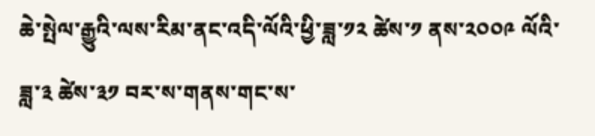ཆེ་སྤེལ་རྒྱུའི་ལས་རིམ་ནང་འདི་ལོའི་ཕྱི་ཟླ་༡༢ ཚེས་༡ ནས་༢༠༠༩ ལོའི་ཟླ་༣ ཚེས་༣༡ བར་ས་གནས་གང་ས་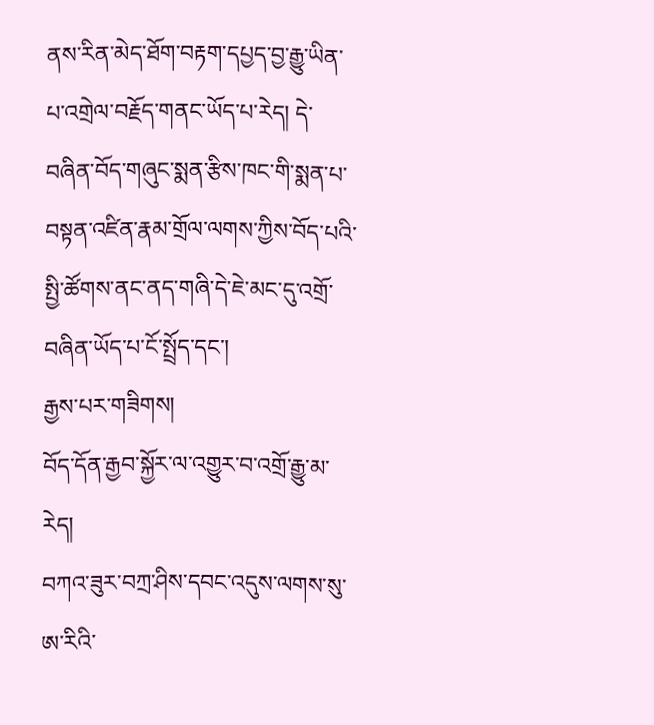ནས་རིན་མེད་ཐོག་བརྟག་དཔྱད་བྱ་རྒྱུ་ཡིན་པ་འགྲེལ་བརྗོད་གནང་ཡོད་པ་རེད། དེ་བཞིན་བོད་གཞུང་སྨན་རྩིས་ཁང་གི་སྨན་པ་བསྟན་འཛིན་རྣམ་གྲོལ་ལགས་ཀྱིས་བོད་པའི་སྤྱི་ཚོགས་ནང་ནད་གཞི་དེ་ཇེ་མང་དུ་འགྲོ་བཞིན་ཡོད་པ་ངོ་སྤྲོད་དང་།
རྒྱས་པར་གཟིགས།
བོད་དོན་རྒྱབ་སྐྱོར་ལ་འགྱུར་བ་འགྲོ་རྒྱུ་མ་རེད།
བཀའ་ཟུར་བཀྲ་ཤིས་དབང་འདུས་ལགས་སུ་ཨ་རིའི་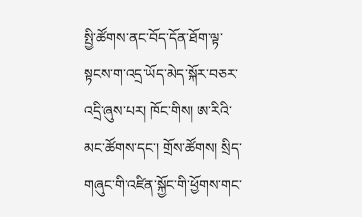སྤྱི་ཚོགས་ནང་བོད་དོན་ཐོག་ལྟ་སྟངས་ག་འདྲ་ཡོད་མེད་སྐོར་བཅར་འདྲི་ཞུས་པར། ཁོང་གིས། ཨ་རིའི་མང་ཚོགས་དང་། གྲོས་ཚོགས། སྲིད་གཞུང་གི་འཛིན་སྐྱོང་གི་ཕྱོགས་གང་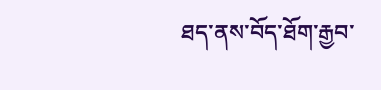ཐད་ནས་བོད་ཐོག་རྒྱབ་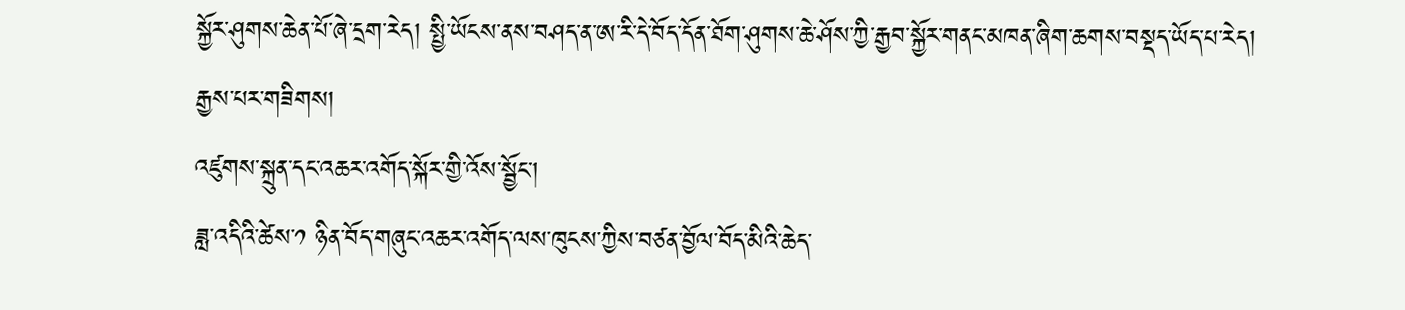སྐྱོར་ཤུགས་ཆེན་པོ་ཞེ་དྲག་རེད། སྤྱི་ཡོངས་ནས་བཤད་ན་ཨ་རི་དེ་བོད་དོན་ཐོག་ཤུགས་ཆེ་ཤོས་ཀྱི་རྒྱབ་སྐྱོར་གནང་མཁན་ཞིག་ཆགས་བསྡད་ཡོད་པ་རེད།
རྒྱས་པར་གཟིགས།
འཛུགས་སྐྲུན་དང་འཆར་འགོད་སྐོར་གྱི་འོས་སྦྱོང་།
ཟླ་འདིའི་ཚེས་༡ ཉིན་བོད་གཞུང་འཆར་འགོད་ལས་ཁུངས་ཀྱིས་བཙན་བྱོལ་བོད་མིའི་ཆེད་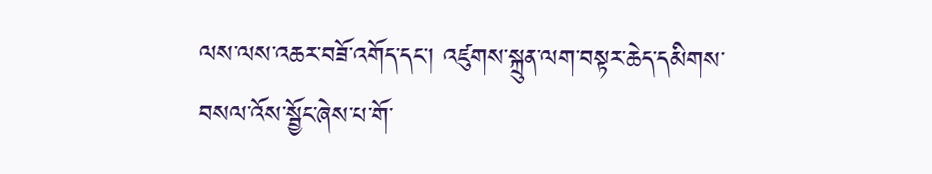ལས་ལས་འཆར་བཟོ་འགོད་དང་། འཛུགས་སྐྲུན་ལག་བསྟར་ཆེད་དམིགས་བསལ་འོས་སྦྱོང་ཞེས་པ་གོ་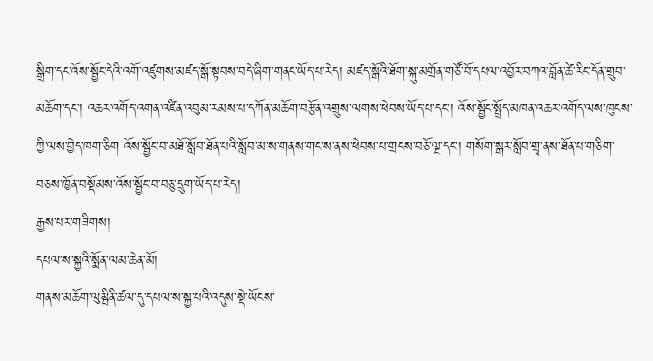སྒྲིག་དང་འོས་སྦྱོང་དེའི་འགོ་འཛུགས་མཛད་སྒོ་སྟབས་བདེ་ཞིག་གནང་ཡོད་པ་རེད། མཛད་སྒོའི་ཐོག་སྐུ་མགྲོན་གཙོ་བོ་དཔལ་འབྱོར་བཀའ་བློན་ཚེ་རིང་དོན་གྲུབ་མཆོག་དང་། འཆར་འགོད་འགན་འཛིན་འབུམ་རམས་པ་དཀོན་མཆོག་བརྩོན་འགྲུས་ལགས་ཕེབས་ཡོད་པ་དང་། འོས་སྦྱོང་སྤྲོད་མཁན་འཆར་འགོད་ལས་ཁུངས་ཀྱི་ལས་བྱེད་ཁག་ཅིག འོས་སྦྱོང་བ་མཐོ་སློབ་ཐོན་པའི་སློབ་མ་ས་གནས་གང་ས་ནས་ཕེབས་པ་གྲངས་བཅོ་ལྔ་དང་། གསོག་སྒར་སློབ་གྲྭ་ནས་ཐོན་པ་གཅིག་བཅས་ཁྱོན་བསྡོམས་འོས་སྦྱོང་བ་བཅུ་དྲུག་ཡོད་པ་རེད།
རྒྱས་པར་གཟིགས།
དཔལ་ས་སྐྱའི་སྨོན་ལམ་ཆེན་མོ།
གནས་མཆོག་ལུམྦིནི་ཚལ་དུ་དཔལ་ས་སྐྱ་པའི་འདུས་སྡེ་ཡོངས་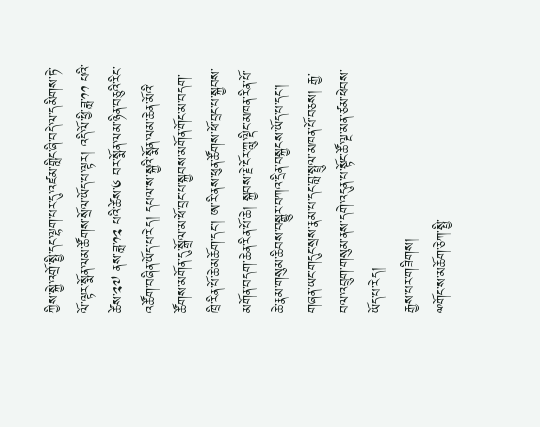ཀྱིས་སྐྱེ་འགྲོ་སྤྱི་དང་ལྷག་པར་དུ་འཛམ་གླིང་ཞི་བདེ་ལ་དམིགས་ཏེ་ལོ་ལྟར་སྨོན་ལམ་ཚོགས་སྲོལ་ཡོད་པ་ལྟར། འདི་ལོ་ཕྱི་ཟླ་༡༡ པའི་ཚེས་༢༧ ནས་ཟླ་༡༢ པའི་ཚེས་༦ བར་སྨོན་ལམ་ཉིན་བཅུའི་རིང་འཚོག་བཞིན་ཡོད་པ་རེད། དཔལ་ས་སྐྱའི་སྨོན་ལམ་ཆེན་མོའི་ཚོགས་མགོན་དུ་སྒྲོལ་མ་ཕོ་བྲང་པ་སྐྱབས་མགོན་གོང་མ་བདག་ཁྲི་རིན་པོ་ཆེ་མཆོག་དང་། ཨ་རི་ནས་ཕུན་ཚོགས་ཕོ་བྲང་པ་སྐྱབས་མགོན་བདག་ཆེན་རིན་པོ་ཆེ། སྐྱབས་རྗེ་ངོར་ཀླུ་ལྡིང་མཁན་རིན་པོ་ཆེ་རྣམ་གསུམ་ཆིབས་བསྒྱུར་བཀའ་དྲིན་བསྐྱངས་ཡོད་པ་དང་། གཞན་ཡང་གདུང་སྲས་རྣམ་པ་དང་བླ་སྤྲུལ་མཁན་པོ་བཅས། རྒྱ་བལ་འབྲུག་གསུམ་ནས་དགེ་འདུན་པ་སྟོང་ཚོ་ལྔ་མན་ཙམ་ཕེབས་ཡོད་པ་རེད།
རྒྱས་པར་གཟིགས།
ྋགོང་ས་མཆོག་ཅེཀ་སྤྱི་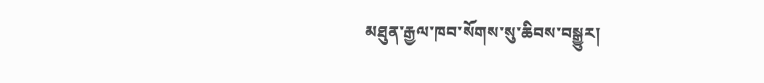མཐུན་རྒྱལ་ཁབ་སོགས་སུ་ཆིབས་བསྒྱུར།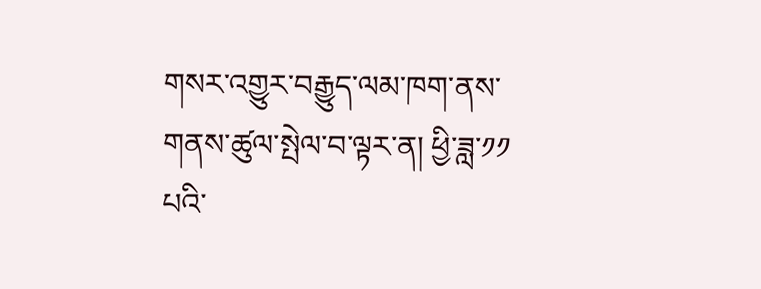གསར་འགྱུར་བརྒྱུད་ལམ་ཁག་ནས་གནས་ཚུལ་སྤེལ་བ་ལྟར་ན། ཕྱི་ཟླ་༡༡ པའི་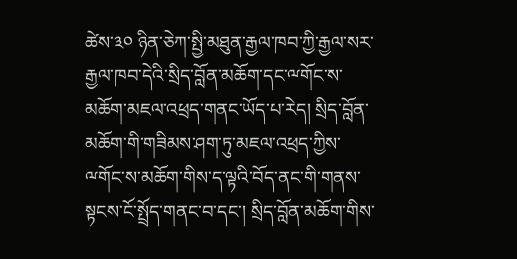ཚེས་༣༠ ཉིན་ཅེཀ་སྤྱི་མཐུན་རྒྱལ་ཁབ་ཀྱི་རྒྱལ་སར་རྒྱལ་ཁབ་དེའི་སྲིད་བློན་མཆོག་དང་ྋགོང་ས་མཆོག་མཇལ་འཕྲད་གནང་ཡོད་པ་རེད། སྲིད་བློན་མཆོག་གི་གཟིམས་ཤག་ཏུ་མཇལ་འཕྲད་ཀྱིས་ྋགོང་ས་མཆོག་གིས་ད་ལྟའི་བོད་ནང་གི་གནས་སྟངས་ངོ་སྤྲོད་གནང་བ་དང་། སྲིད་བློན་མཆོག་གིས་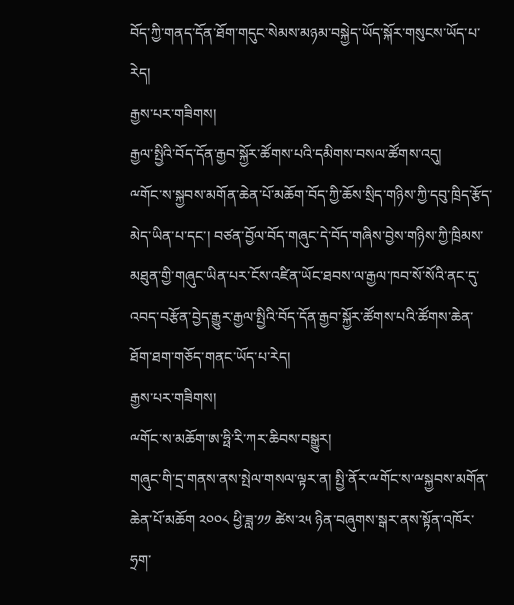བོད་ཀྱི་གནད་དོན་ཐོག་གདུང་སེམས་མཉམ་བསྐྱེད་ཡོད་སྐོར་གསུངས་ཡོད་པ་རེད།
རྒྱས་པར་གཟིགས།
རྒྱལ་སྤྱིའི་བོད་དོན་རྒྱབ་སྐྱོར་ཚོགས་པའི་དམིགས་བསལ་ཚོགས་འདུ།
ྋགོང་ས་སྐྱབས་མགོན་ཆེན་པོ་མཆོག་བོད་ཀྱི་ཆོས་སྲིད་གཉིས་ཀྱི་དབུ་ཁྲིད་རྩོད་མེད་ཡིན་པ་དང་། བཙན་བྱོལ་བོད་གཞུང་དེ་བོད་གཞིས་བྱེས་གཉིས་ཀྱི་ཁྲིམས་མཐུན་གྱི་གཞུང་ཡིན་པར་ངོས་འཛིན་ཡོང་ཐབས་ལ་རྒྱལ་ཁབ་སོ་སོའི་ནང་དུ་འབད་བརྩོན་བྱེད་རྒྱུར་རྒྱལ་སྤྱིའི་བོད་དོན་རྒྱབ་སྐྱོར་ཚོགས་པའི་ཚོགས་ཆེན་ཐོག་ཐག་གཅོད་གནང་ཡོད་པ་རེད།
རྒྱས་པར་གཟིགས།
ྋགོང་ས་མཆོག་ཨ་ཧྥི་རི་ཀར་ཆིབས་བསྒྱུར།
གཞུང་གི་དྲ་གནས་ནས་སྤེལ་གསལ་ལྟར་ན། སྤྱི་ནོར་ྋགོང་ས་ྋསྐྱབས་མགོན་ཆེན་པོ་མཆོག ༢༠༠༨ ཕྱི་ཟླ་༡༡ ཚེས་༢༥ ཉིན་བཞུགས་སྒར་ནས་སྟོན་འཁོར་ཧྲག་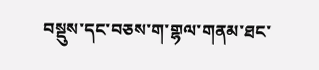བསྡུས་དང་བཅས་ག་གྷལ་གནམ་ཐང་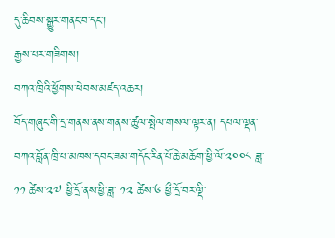དུ་ཆིབས་སྒྱུར་གནང་བ་དང་།
རྒྱས་པར་གཟིགས།
བཀའ་ཁྲིའི་ཕྱོགས་ཕེབས་མཛད་འཆར།
བོད་གཞུང་གི་དྲ་གནས་ནས་གནས་ཚུལ་སྤེལ་གསལ་ལྟར་ན། དཔལ་ལྡན་བཀའ་བློན་ཁྲི་པ་མཁས་དབང་ཟམ་གདོང་རིན་པོ་ཆེ་མཆོག་ཕྱི་ལོ་༢༠༠༨ ཟླ་༡༡ ཚེས་༢༧ ཕྱི་དྲོ་ནས་ཕྱི་ཟླ་ ༡༢ ཚེས་༦ ཕྱྀ་དྲོ་བར་ལྡི་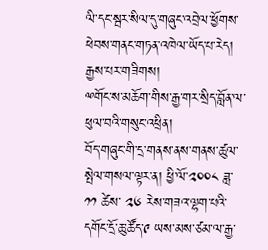ལི་དང་སྦར་སིལ་དུ་གཞུང་འབྲེལ་ཕྱོགས་ཕེབས་གནང་གཏན་འཁེལ་ཡོད་པ་རེད།
རྒྱས་པར་གཟིགས།
ྋགོང་ས་མཆོག་གིས་རྒྱ་གར་སྲིད་བློན་ལ་ཕུལ་བའི་གསུང་འཕྲིན།
བོད་གཞུང་གི་དྲ་གནས་ནས་གནས་ཚུལ་སྤེལ་གསལ་ལྟར་ན། ཕྱི་ལོ་༢༠༠༨ ཟླ་༡༡ ཚེས་ ༢༦ རེས་གཟའ་ལྷག་པའི་དགོང་དྲོ་ཆུ་ཚོད་༩ ཡས་མས་ཙམ་ལ་རྒྱ་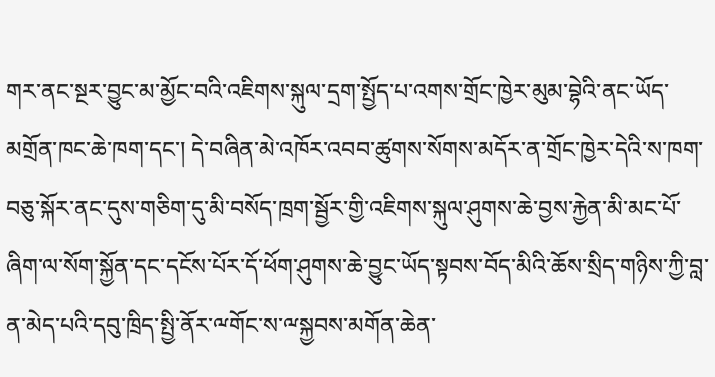གར་ནང་སྔར་བྱུང་མ་མྱོང་བའི་འཇིགས་སྐུལ་དྲག་སྤྱོད་པ་འགས་གྲོང་ཁྱེར་མུམ་བྷེའི་ནང་ཡོད་མགྲོན་ཁང་ཆེ་ཁག་དང་། དེ་བཞིན་མེ་འཁོར་འབབ་ཚུགས་སོགས་མདོར་ན་གྲོང་ཁྱེར་དེའི་ས་ཁག་བཅུ་སྐོར་ནང་དུས་གཅིག་དུ་མི་བསོད་ཁྲག་སྦྱོར་གྱི་འཇིགས་སྐུལ་ཤུགས་ཆེ་བྱས་རྐྱེན་མི་མང་པོ་ཞིག་ལ་སོག་སྐྱོན་དང་དངོས་པོར་དོ་ཕོག་ཤུགས་ཆེ་བྱུང་ཡོད་སྟབས་བོད་མིའི་ཆོས་སྲིད་གཉིས་ཀྱི་བླ་ན་མེད་པའི་དབུ་ཁྲིད་སྤྱི་ནོར་ྋགོང་ས་ྋསྐྱབས་མགོན་ཆེན་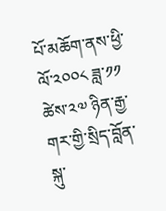པོ་མཆོག་ནས་ཕྱི་ལོ་༢༠༠༨ ཟླ་༡༡ ཚེས་༢༧ ཉིན་རྒྱ་གར་གྱི་སྲིད་བློན་སྐུ་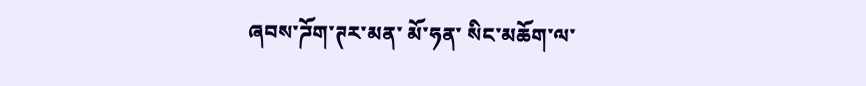ཞབས་ཌོག་ཊར་མན་ མོ་ཧན་ སིང་མཆོག་ལ་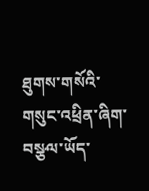ཐུགས་གསོའི་གསུང་འཕྲིན་ཞིག་བསྩལ་ཡོད་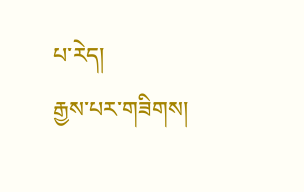པ་རེད།
རྒྱས་པར་གཟིགས།